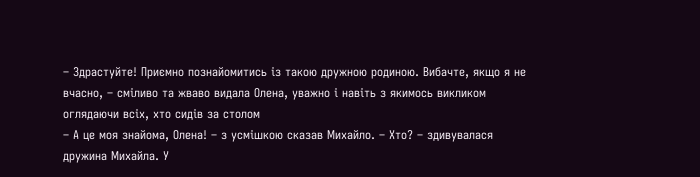– Здрастуйте! Приємно познайомитись із такою дружною родиною. Вибачте, якщо я не вчасно, – сміливо та жваво видала Олена, уважно і навіть з якимось викликом оглядаючи всіх, хто сидів за столом
– А це моя знайома, Олена! – з усмішкою сказав Михайло. – Хто? – здивувалася дружина Михайла. У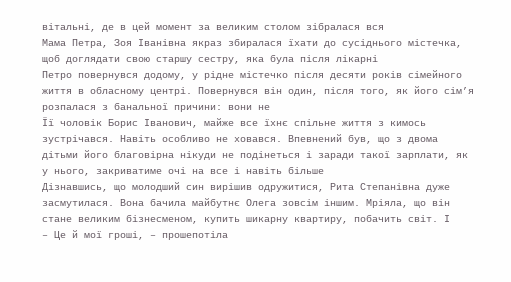вітальні, де в цей момент за великим столом зібралася вся
Мама Петра, Зоя Іванівна якраз збиралася їхати до сусіднього містечка, щоб доглядати свою старшу сестру, яка була після лікарні
Петро повернувся додому, у рідне містечко після десяти років сімейного життя в обласному центрі. Повернувся він один, після того, як його сім’я розпалася з банальної причини: вони не
Її чоловік Борис Іванович, майже все їхнє спільне життя з кимось зустрічався. Навіть особливо не ховався. Впевнений був, що з двома дітьми його благовірна нікуди не подінеться і заради такої зарплати, як у нього, закриватиме очі на все і навіть більше
Дізнавшись, що молодший син вирішив одружитися, Рита Степанівна дуже засмутилася. Вона бачила майбутнє Олега зовсім іншим. Мріяла, що він стане великим бізнесменом, купить шикарну квартиру, побачить світ. І
– Це й мої гроші, – прошепотіла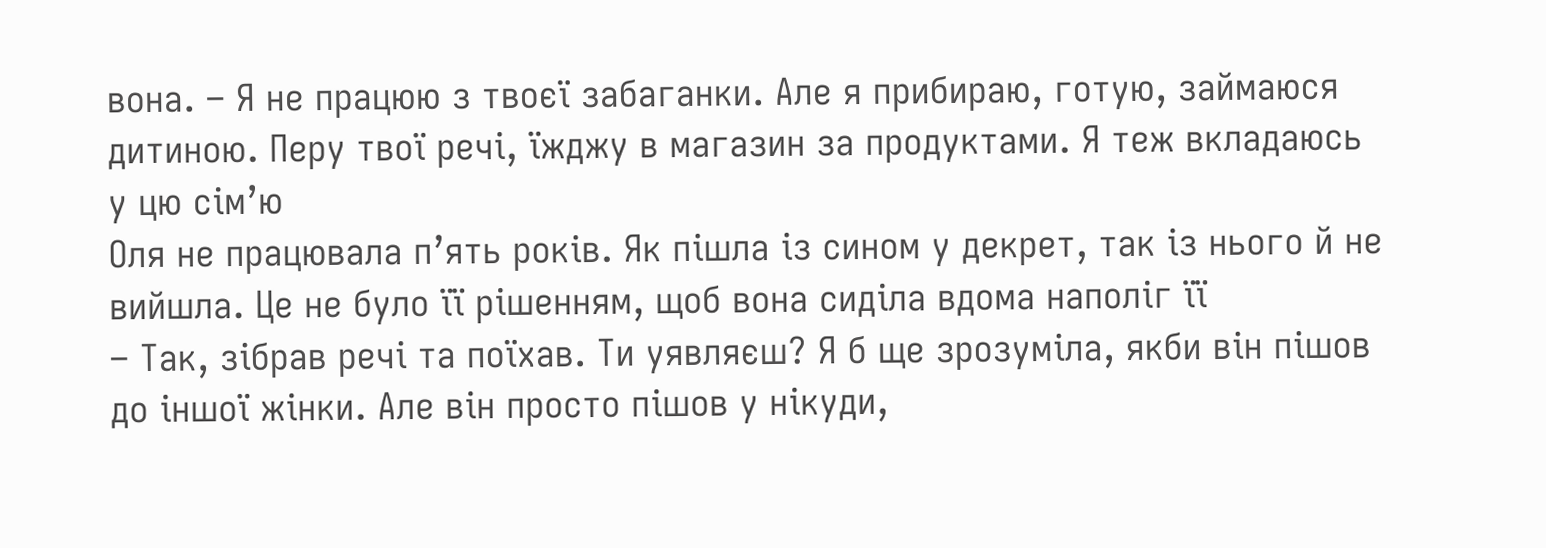вона. – Я не працюю з твоєї забаганки. Але я прибираю, готую, займаюся дитиною. Перу твої речі, їжджу в магазин за продуктами. Я теж вкладаюсь у цю сім’ю
Оля не працювала п’ять років. Як пішла із сином у декрет, так із нього й не вийшла. Це не було її рішенням, щоб вона сиділа вдома наполіг її
– Так, зібрав речі та поїхав. Ти уявляєш? Я б ще зрозуміла, якби він пішов до іншої жінки. Але він просто пішов у нікуди,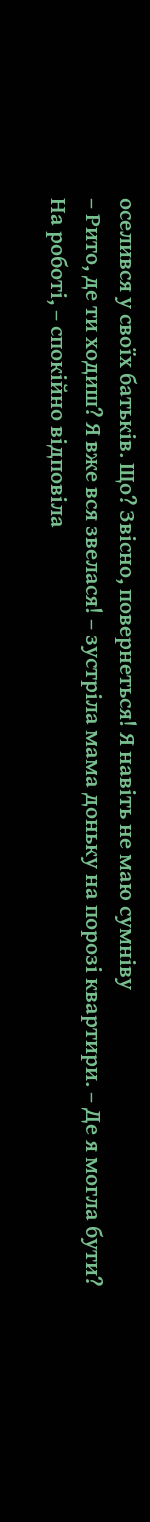оселився у своїх батьків. Що? Звісно, повернеться! Я навіть не маю сумніву
– Рито, де ти ходиш? Я вже вся звелася! – зустріла мама доньку на порозі квартири. – Де я могла бути? На роботі, – спокійно відповіла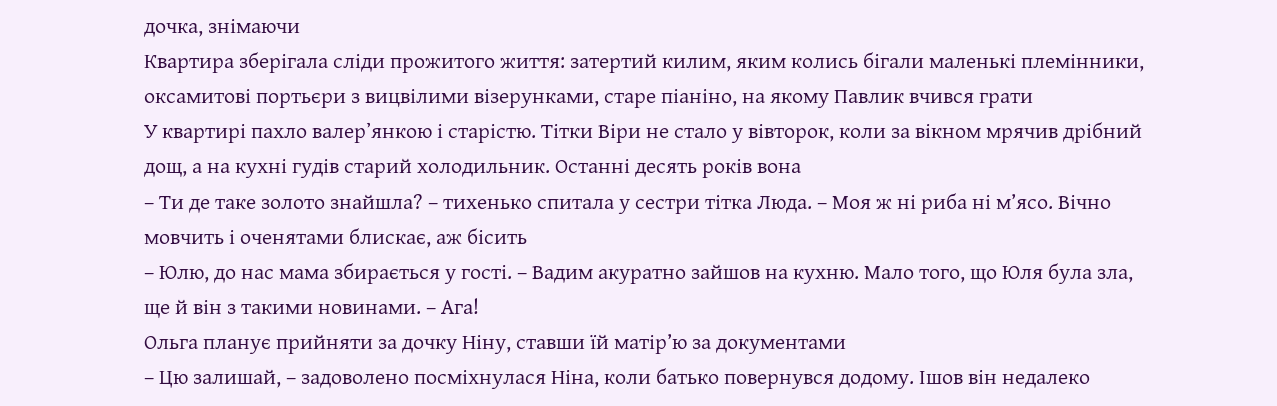дочка, знімаючи
Квартира зберігала сліди прожитого життя: затертий килим, яким колись бігали маленькі племінники, оксамитові портьєри з вицвілими візерунками, старе піаніно, на якому Павлик вчився грати
У квартирі пахло валерʼянкою і старістю. Тітки Віри не стало у вівторок, коли за вікном мрячив дрібний дощ, а на кухні гудів старий холодильник. Останні десять років вона
– Ти де таке золото знайшла? – тихенько спитала у сестри тітка Люда. – Моя ж ні риба ні м’ясо. Вічно мовчить і оченятами блискає, аж бісить
– Юлю, до нас мама збирається у гості. – Вадим акуратно зайшов на кухню. Мало того, що Юля була зла, ще й він з такими новинами. – Ага!
Ольга планує прийняти за дочку Ніну, ставши їй матір’ю за документами
– Цю залишай, – задоволено посміхнулася Ніна, коли батько повернувся додому. Ішов він недалеко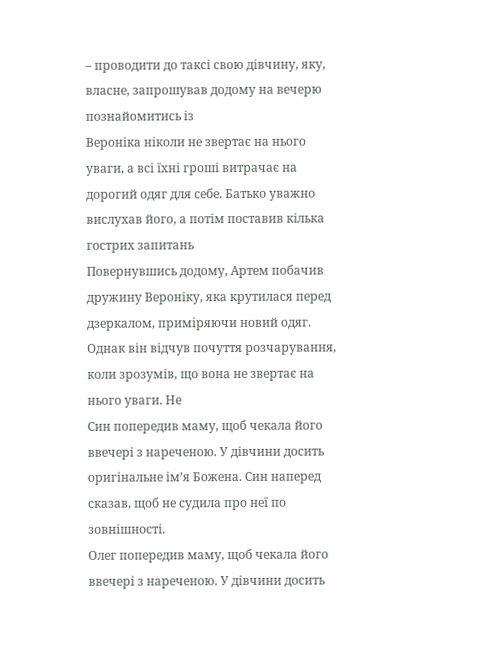– проводити до таксі свою дівчину, яку, власне, запрошував додому на вечерю познайомитись із
Вероніка ніколи не звертає на нього уваги, а всі їхні гроші витрачає на дорогий одяг для себе. Батько уважно вислухав його, а потім поставив кілька гострих запитань
Повернувшись додому, Артем побачив дружину Вероніку, яка крутилася перед дзеркалом, приміряючи новий одяг. Однак він відчув почуття розчарування, коли зрозумів, що вона не звертає на нього уваги. Не
Син попередив маму, щоб чекала його ввечері з нареченою. У дівчини досить оригінальне ім’я Божена. Син наперед сказав, щоб не судила про неї по зовнішності.
Олег попередив маму, щоб чекала його ввечері з нареченою. У дівчини досить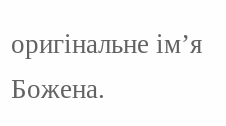оригінальне ім’я Божена.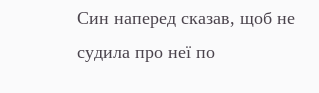Син наперед сказав, щоб не судила про неї по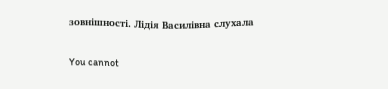зовнішності. Лідія Василівна слухала

You cannot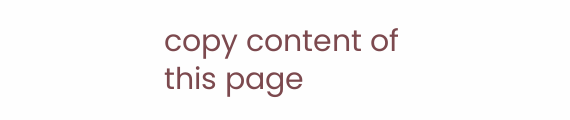copy content of this page